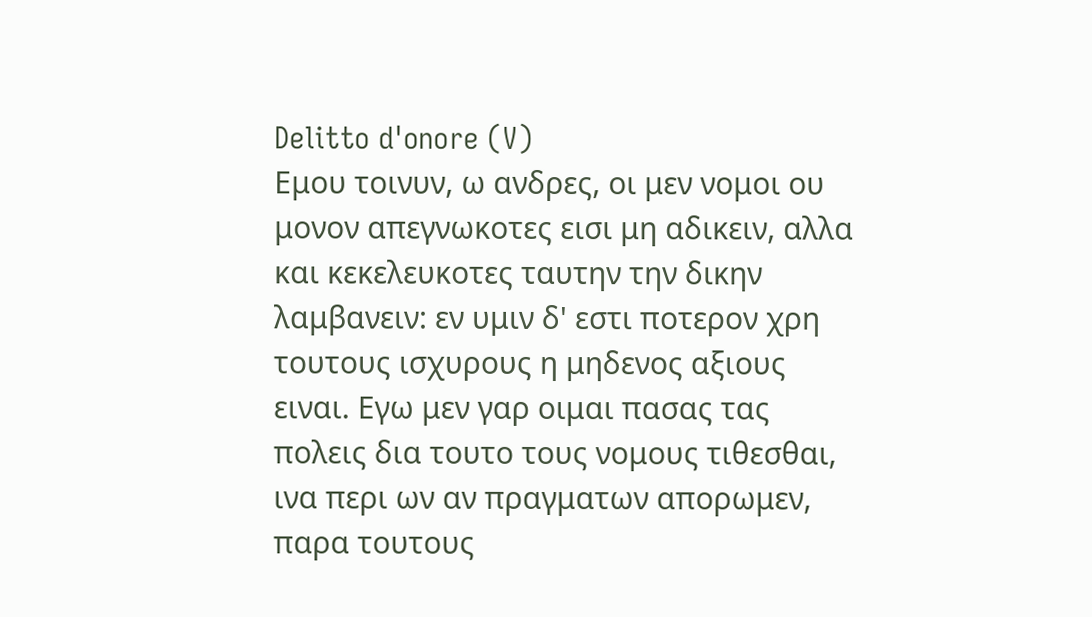Delitto d'onore (V)
Εμου τοινυν, ω ανδρες, οι μεν νομοι ου μονον απεγνωκοτες εισι μη αδικειν, αλλα και κεκελευκοτες ταυτην την δικην λαμβανειν: εν υμιν δ' εστι ποτερον χρη τουτους ισχυρους η μηδενος αξιους ειναι. Εγω μεν γαρ οιμαι πασας τας πολεις δια τουτο τους νομους τιθεσθαι, ινα περι ων αν πραγματων απορωμεν, παρα τουτους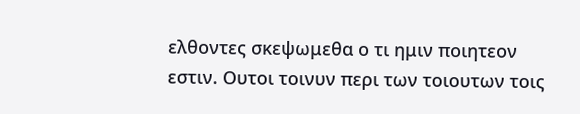ελθοντες σκεψωμεθα ο τι ημιν ποιητεον εστιν. Ουτοι τοινυν περι των τοιουτων τοις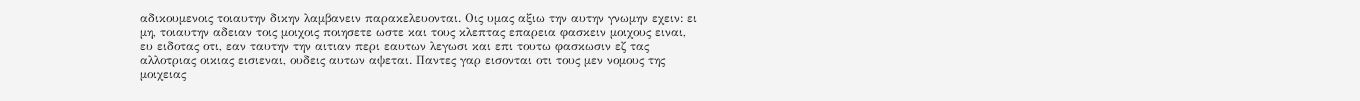αδικουμενοις τοιαυτην δικην λαμβανειν παρακελευονται. Οις υμας αξιω την αυτην γνωμην εχειν: ει μη, τοιαυτην αδειαν τοις μοιχοις ποιησετε ωστε και τους κλεπτας επαρεια φασκειν μοιχους ειναι, ευ ειδοτας οτι, εαν ταυτην την αιτιαν περι εαυτων λεγωσι και επι τουτω φασκωσιν εζ τας αλλοτριας οικιας εισιεναι, ουδεις αυτων αψεται. Παντες γαρ εισονται οτι τους μεν νομους της μοιχειας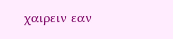χαιρειν εαν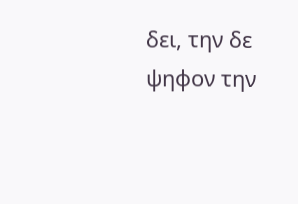δει, την δε ψηφον την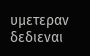υμετεραν δεδιεναι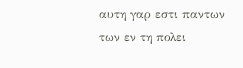αυτη γαρ εστι παντων των εν τη πολει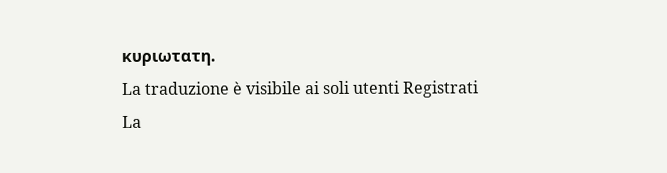κυριωτατη.
La traduzione è visibile ai soli utenti Registrati
La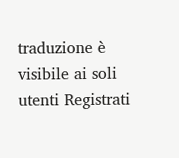traduzione è visibile ai soli utenti Registrati